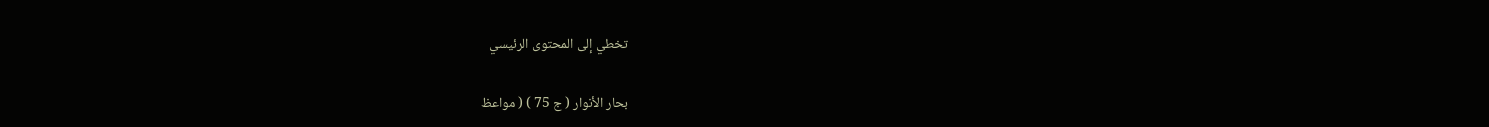تخطي إلى المحتوى الرئيسي

بحار الأنوار ( ج 75 ) ( مواعظ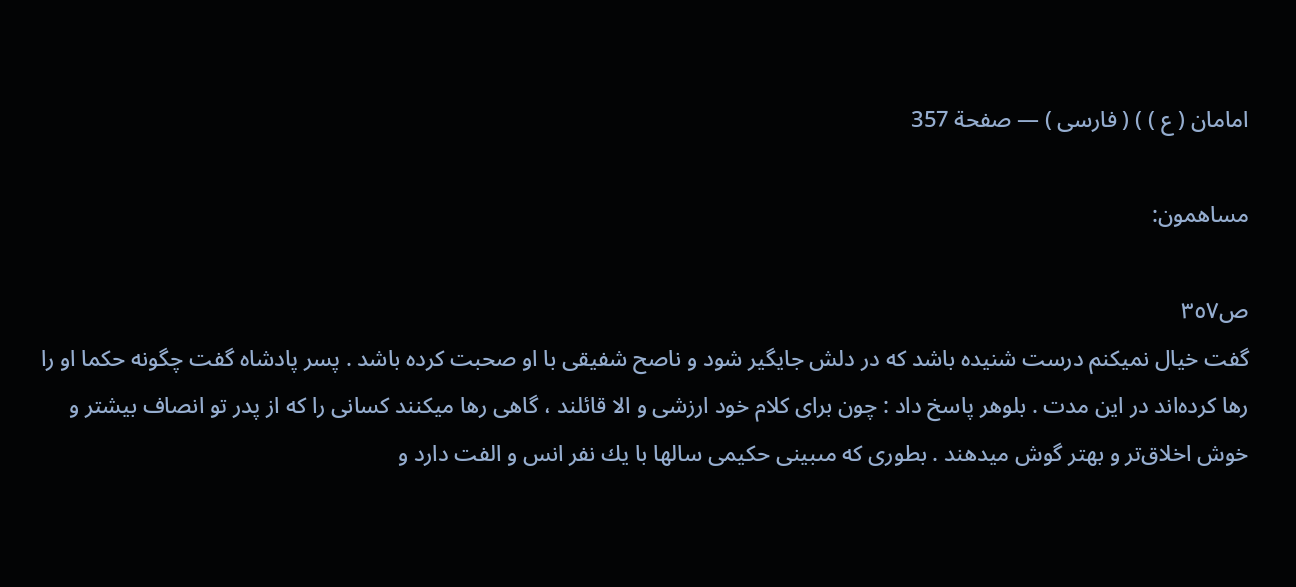امامان ( ع ) ) ( فارسى ) — صفحة 357

مساهمون:

ص٣٥٧
گفت خيال نميكنم درست شنيده باشد كه در دلش جايگير شود و ناصح شفيقى با او صحبت كرده باشد . پسر پادشاه گفت چگونه حكما او را رها كرده‌اند در اين مدت . بلوهر پاسخ داد : چون براى كلام خود ارزشى و الا قائلند ، گاهى رها ميكنند كسانى را كه از پدر تو انصاف بيشتر و خوش اخلاق‌تر و بهتر گوش ميدهند . بطورى كه مىبينى حكيمى سالها با يك نفر انس و الفت دارد و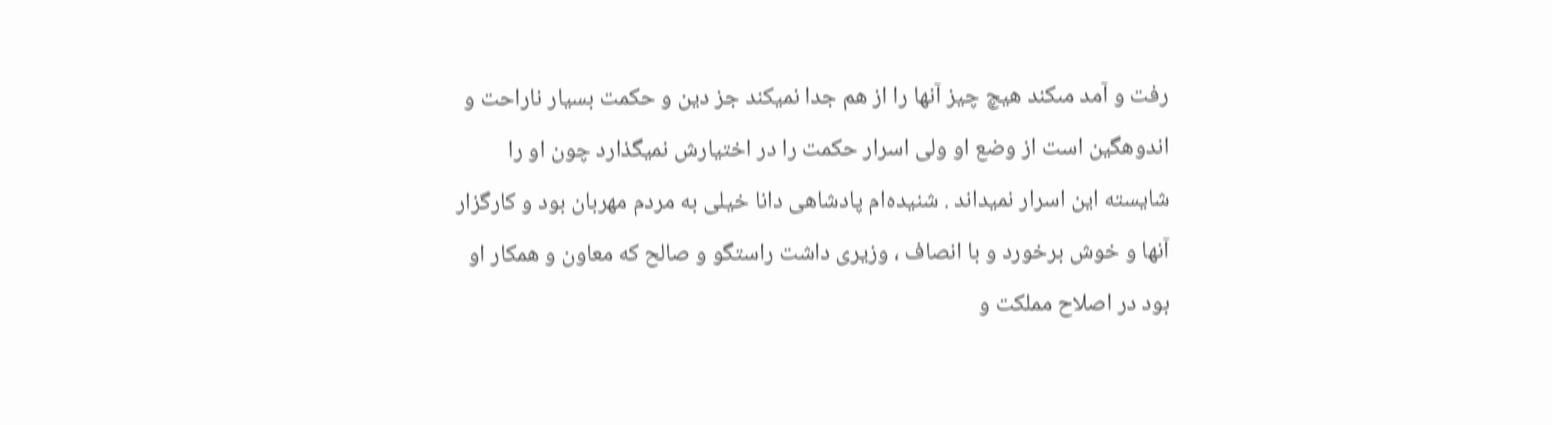رفت و آمد مىكند هيچ چيز آنها را از هم جدا نميكند جز دين و حكمت بسيار ناراحت و اندوهگين است از وضع او ولى اسرار حكمت را در اختيارش نميگذارد چون او را شايسته اين اسرار نميداند . شنيده‌ام پادشاهى دانا خيلى به مردم مهربان بود و كارگزار آنها و خوش برخورد و با انصاف ، وزيرى داشت راستگو و صالح كه معاون و همكار او بود در اصلاح مملكت و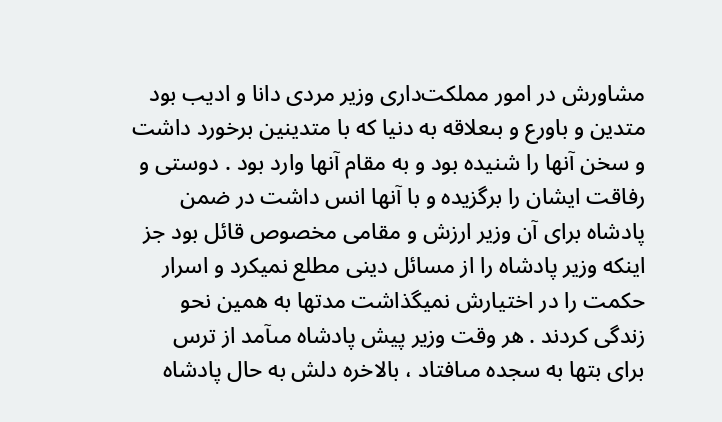مشاورش در امور مملكت‌دارى وزير مردى دانا و اديب بود متدين و باورع و بىعلاقه به دنيا كه با متدينين برخورد داشت و سخن آنها را شنيده بود و به مقام آنها وارد بود . دوستى و رفاقت ايشان را برگزيده و با آنها انس داشت در ضمن پادشاه براى آن وزير ارزش و مقامى مخصوص قائل بود جز اينكه وزير پادشاه را از مسائل دينى مطلع نميكرد و اسرار حكمت را در اختيارش نميگذاشت مدتها به همين نحو زندگى كردند . هر وقت وزير پيش پادشاه مىآمد از ترس براى بتها به سجده مىافتاد ، بالاخره دلش به حال پادشاه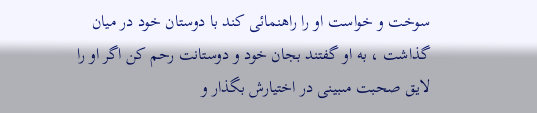سوخت و خواست او را راهنمائى كند با دوستان خود در ميان گذاشت ، به او گفتند بجان خود و دوستانت رحم كن اگر او را لايق صحبت مىبينى در اختيارش بگذار و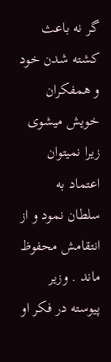گر نه باعث كشته شدن خود و همفكران خويش ميشوى زيرا نميتوان اعتماد به سلطان نمود و از انتقامش محفوظ ماند . وزير پيوسته در فكر او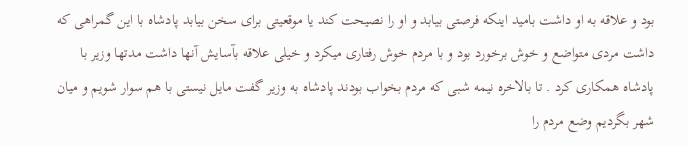بود و علاقه به او داشت باميد اينكه فرصتى بيابد و او را نصيحت كند يا موقعيتى براى سخن بيابد پادشاه با اين گمراهى كه داشت مردى متواضع و خوش برخورد بود و با مردم خوش رفتارى ميكرد و خيلى علاقه بآسايش آنها داشت مدتها وزير با پادشاه همكارى كرد . تا بالاخره نيمه شبى كه مردم بخواب بودند پادشاه به وزير گفت مايل نيستى با هم سوار شويم و ميان شهر بگرديم وضع مردم را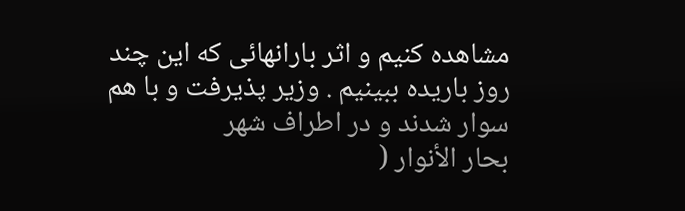مشاهده كنيم و اثر بارانهائى كه اين چند روز باريده ببينيم . وزير پذيرفت و با هم سوار شدند و در اطراف شهر
بحار الأنوار (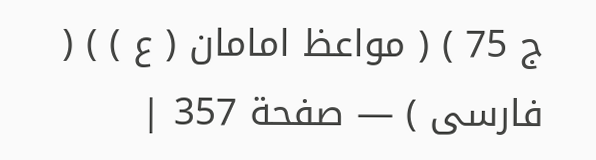ج 75 ) ( مواعظ امامان ( ع ) ) ( فارسى ) — صفحة 357 |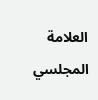العلامة المجلسي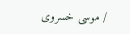/ موسى خسروى